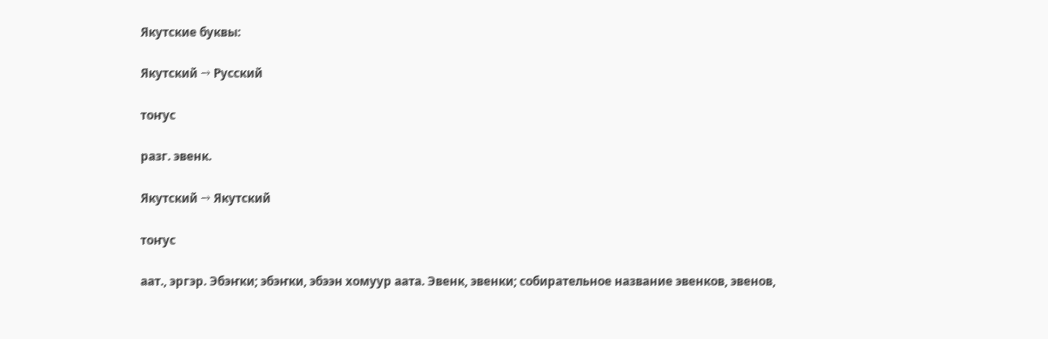Якутские буквы:

Якутский → Русский

тоҥус

разг. эвенк.

Якутский → Якутский

тоҥус

аат., эргэр. Эбэҥки; эбэҥки, эбээн хомуур аата. Эвенк, эвенки; собирательное название эвенков, эвенов,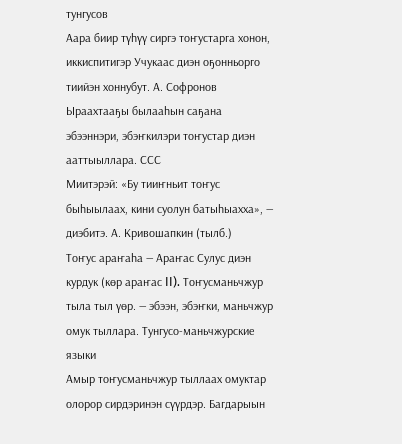тунгусов
Аара биир түһүү сиргэ тоҥустарга хонон, иккиспитигэр Учукаас диэн оҕонньорго тиийэн хоннубут. А. Софронов
Ыраахтааҕы былааһын саҕана эбээннэри, эбэҥкилэри тоҥустар диэн ааттыыллара. ССС
Миитэрэй: «Бу тииҥньит тоҥус быһыылаах, кини суолун батыһыахха», — диэбитэ. А. Кривошапкин (тылб.)
Тоҥус араҥаһа — Араҥас Сулус диэн курдук (көр араҥас II). Тоҥусманьчжур тыла тыл үөр. — эбээн, эбэҥки, маньчжур омук тыллара. Тунгусо-маньчжурские языки
Амыр тоҥусманьчжур тыллаах омуктар олорор сирдэринэн сүүрдэр. Багдарыын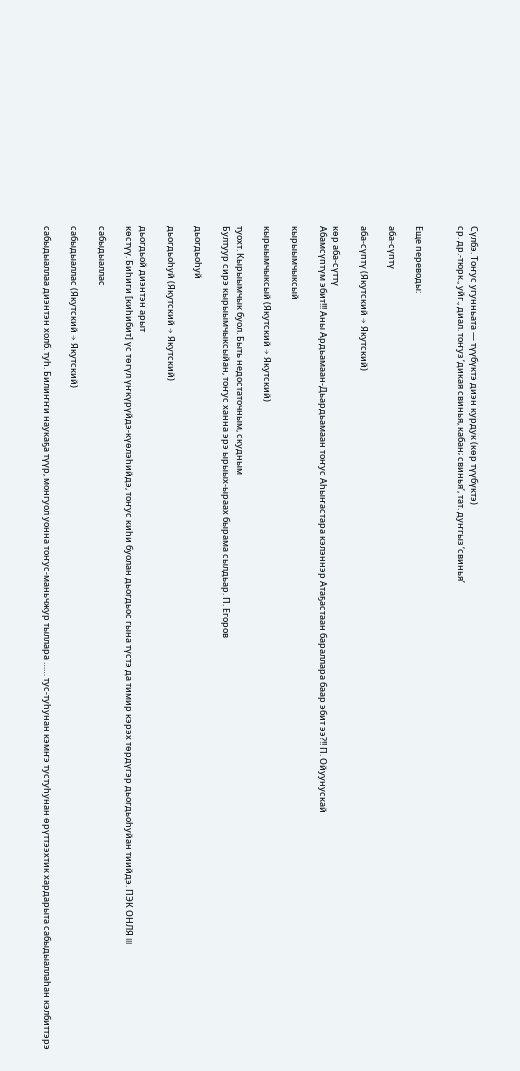Сүлбэ. Тоҥус угунньата — түүбүктэ диэн курдук (көр түүбүктэ)
ср. др.-тюрк., уйг., диал. тоҥуз ‘дикая свинья, кабан; свинья’, тат. дуҥгыз ‘свинья’


Еще переводы:

аба-сүптү

аба-сүптү (Якутский → Якутский)

көр аба-сүттү
Абамсүптүм эбит!!! Аны Ардьамаан-Дьардьамаан тоҥус Аһыҥастара кэлэннэр Атаҕастаан бараллара баар эбит ээ?!! П. Ойуунускай

кырыымчыксый

кырыымчыксый (Якутский → Якутский)

туохт. Кырыымчык буол. Быть недостаточным, скудным
Бултуур сирэ кырыымчыксыйан, тоҥус ханна эрэ ырыых-ыраах бырама сылдьар. П. Егоров

дьогдьоһуй

дьогдьоһуй (Якутский → Якутский)

дьогдьой диэнтэн арыт
көстүү. Биһиги [киһибит] үс төгүл үҥкүрүйдэ-күөлэһийдэ, тоҥус киһи буолан дьогдьос гына түстэ да тимир кэрэх төрдүгэр дьогдьоһуйан тиийдэ. ПЭК ОНЛЯ III

сабыдыаллас

сабыдыаллас (Якутский → Якутский)

сабыдыаллаа диэнтэн холб. туһ. Билиҥҥи наукаҕа түүр, монгуол уонна тоҥус-маньчжур тыллара …… тус-туһунан кэмҥэ тустуһунан өрүттээхтик хардарыта сабыдыаллаһан кэлбиттэрэ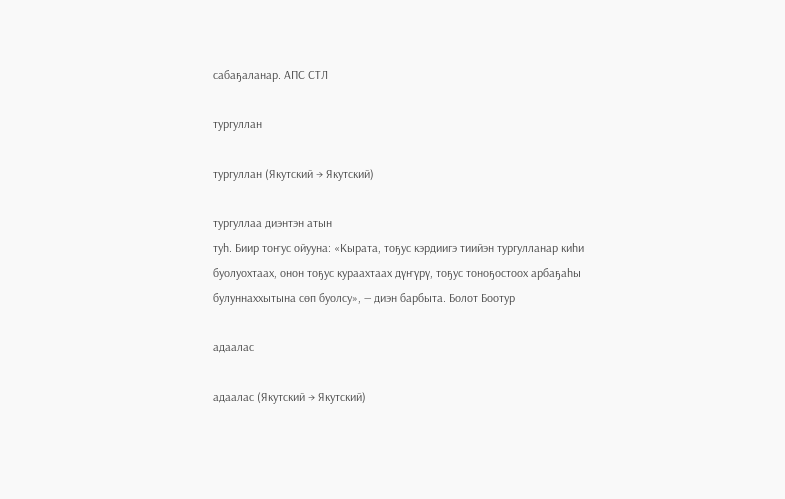сабаҕаланар. АПС СТЛ

тургуллан

тургуллан (Якутский → Якутский)

тургуллаа диэнтэн атын
туһ. Биир тоҥус ойууна: «Кырата, тоҕус кэрдиигэ тиийэн тургулланар киһи буолуохтаах, онон тоҕус кураахтаах дүҥүрү, тоҕус тоноҕостоох арбаҕаһы булуннаххытына сөп буолсу», — диэн барбыта. Болот Боотур

адаалас

адаалас (Якутский → Якутский)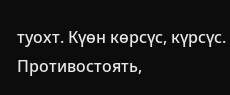туохт. Күөн көрсүс, күрсүс. Противостоять,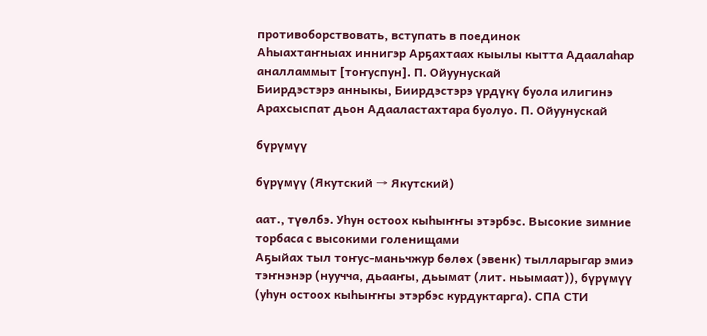противоборствовать, вступать в поединок
Аһыахтаҥныах иннигэр Арҕахтаах кыылы кытта Адаалаһар аналламмыт [тоҥуспун]. П. Ойуунускай
Биирдэстэрэ анныкы, Биирдэстэрэ үрдүкү буола илигинэ Арахсыспат дьон Адааластахтара буолуо. П. Ойуунускай

бүрүмүү

бүрүмүү (Якутский → Якутский)

аат., түөлбэ. Уһун остоох кыһыҥҥы этэрбэс. Высокие зимние торбаса с высокими голенищами
Аҕыйах тыл тоҥус-маньчжур бөлөх (эвенк) тылларыгар эмиэ тэҥнэнэр (нуучча, дьааҥы, дьымат (лит. ньымаат)), бүрүмүү (уһун остоох кыһыҥҥы этэрбэс курдуктарга). СПА СТИ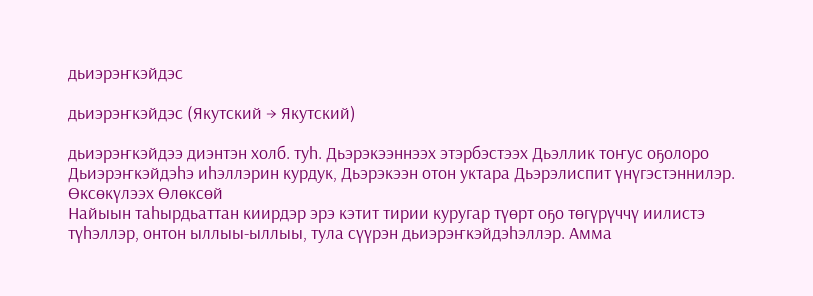дьиэрэҥкэйдэс

дьиэрэҥкэйдэс (Якутский → Якутский)

дьиэрэҥкэйдээ диэнтэн холб. туһ. Дьэрэкээннээх этэрбэстээх Дьэллик тоҥус оҕолоро Дьиэрэҥкэйдэһэ иһэллэрин курдук, Дьэрэкээн отон уктара Дьэрэлиспит үнүгэстэннилэр. Өксөкүлээх Өлөксөй
Найыын таһырдьаттан киирдэр эрэ кэтит тирии куругар түөрт оҕо төгүрүччү иилистэ түһэллэр, онтон ыллыы-ыллыы, тула сүүрэн дьиэрэҥкэйдэһэллэр. Амма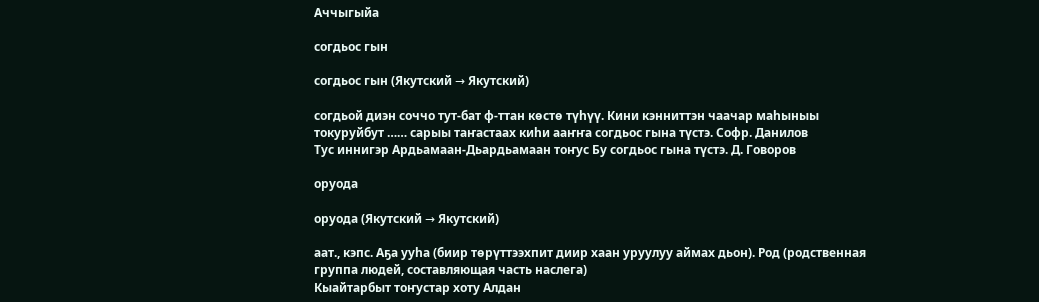Аччыгыйа

согдьос гын

согдьос гын (Якутский → Якутский)

согдьой диэн соччо тут-бат ф-ттан көстө түһүү. Кини кэнниттэн чаачар маһыныы токуруйбут …… сарыы таҥастаах киһи ааҥҥа согдьос гына түстэ. Софр. Данилов
Тус иннигэр Ардьамаан-Дьардьамаан тоҥус Бу согдьос гына түстэ. Д. Говоров

оруода

оруода (Якутский → Якутский)

аат., кэпс. Аҕа ууһа (биир төрүттээхпит диир хаан уруулуу аймах дьон). Род (родственная группа людей, составляющая часть наслега)
Кыайтарбыт тоҥустар хоту Алдан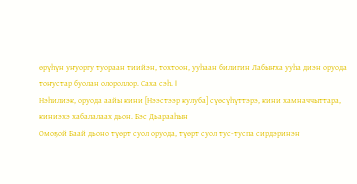өрүһүн уҥуоргу туораан тиийэн, тохтоон, ууһаан билигин Лабыҥха ууһа диэн оруода тоҥустар буолан олороллор. Саха сэһ. I
Нэһилиэк, оруода аайы кини [Нээстээр кулуба] сүөсүһүттэрэ, кини хамначчыттара, киниэхэ хабалалаах дьон. Бэс Дьарааһын
Омоҕой Баай дьоно түөрт суол оруода, түөрт суол тус-туспа сирдэринэн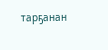тарҕанан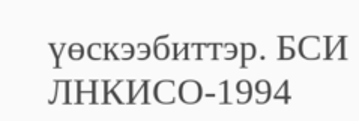үөскээбиттэр. БСИ ЛНКИСО-1994